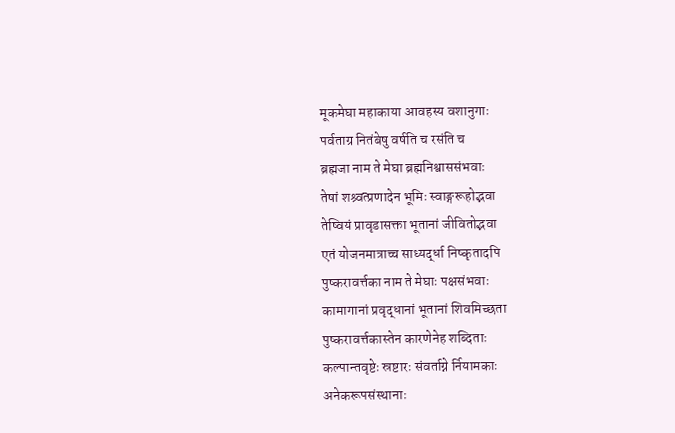मूकमेघा महाकाया आवहस्य वशानुगाः
पर्वताग्र नितंबेषु वर्षति च रसंति च
ब्रह्मजा नाम ते मेघा ब्रह्मनिश्वाससंभवाः
तेषां शश्र्वत्प्रणादेन भूमिः स्वाङ्गरूहोद्भवा
तेष्वियं प्रावृडासक्ता भूतानां जीवितोद्भवा
एतं योजनमात्राच्च साध्यर्द्धा निष्कृतादपि
पुष्करावर्त्तका नाम ते मेघाः पक्षसंभवाः
कामागानां प्रवृद्धानां भूतानां शिवमिच्छता
पुष्करावर्त्तकास्तेन कारणेनेह शब्दिताः
कल्पान्तवृष्टेः स्रष्टारः संवर्ताग्ने र्नियामकाः
अनेकरूपसंस्थानाः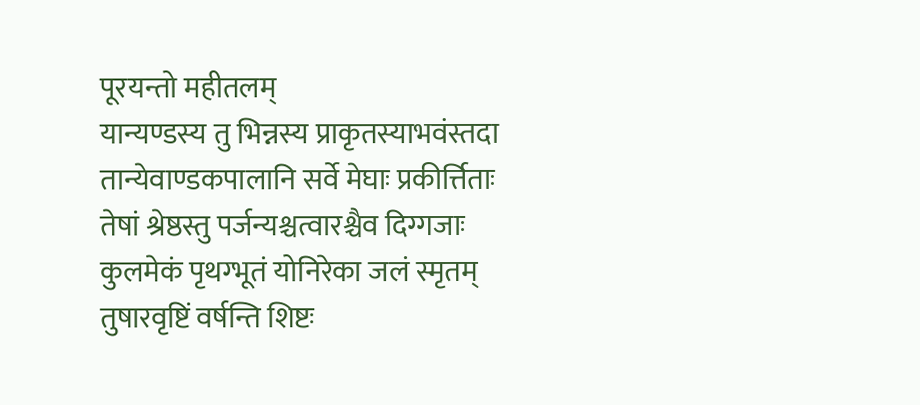पूरयन्तो महीतलम्
यान्यण्डस्य तु भिन्नस्य प्राकृतस्याभवंस्तदा
तान्येवाण्डकपालानि सर्वे मेघाः प्रकीर्त्तिताः
तेषां श्रेष्ठस्तु पर्जन्यश्चत्वारश्चैव दिग्गजाः
कुलमेकं पृथग्भूतं योनिरेका जलं स्मृतम्
तुषारवृष्टिं वर्षन्ति शिष्टः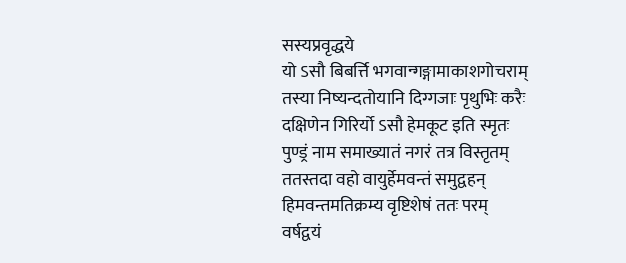सस्यप्रवृद्धये
यो ऽसौ बिबर्त्ति भगवान्गङ्गामाकाशगोचराम्
तस्या निष्यन्दतोयानि दिग्गजाः पृथुभिः करैः
दक्षिणेन गिरिर्यो ऽसौ हेमकूट इति स्मृतः
पुण्ड्रं नाम समाख्यातं नगरं तत्र विस्तृतम्
ततस्तदा वहो वायुर्हेमवन्तं समुद्वहन्
हिमवन्तमतिक्रम्य वृष्टिशेषं ततः परम्
वर्षद्वयं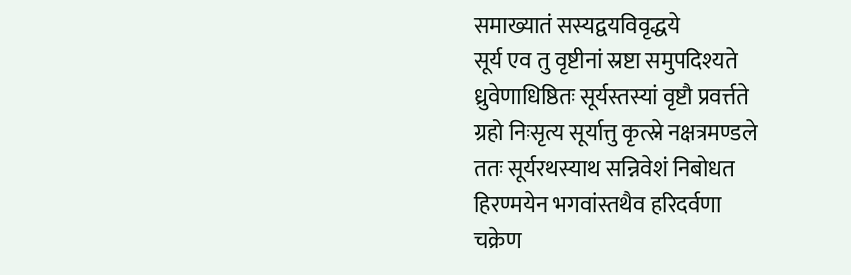समाख्यातं सस्यद्वयविवृद्धये
सूर्य एव तु वृष्टीनां स्रष्टा समुपदिश्यते
ध्रुवेणाधिष्ठितः सूर्यस्तस्यां वृष्टौ प्रवर्त्तते
ग्रहो निःसृत्य सूर्यात्तु कृत्स्ने नक्षत्रमण्डले
ततः सूर्यरथस्याथ सन्निवेशं निबोधत
हिरण्मयेन भगवांस्तथैव हरिदर्वणा
चक्रेण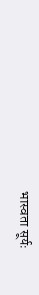भास्वता सूर्यः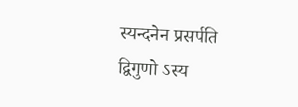स्यन्दनेन प्रसर्पति
द्विगुणो ऽस्य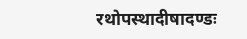रथोपस्थादीषादण्डः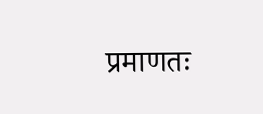प्रमाणतः